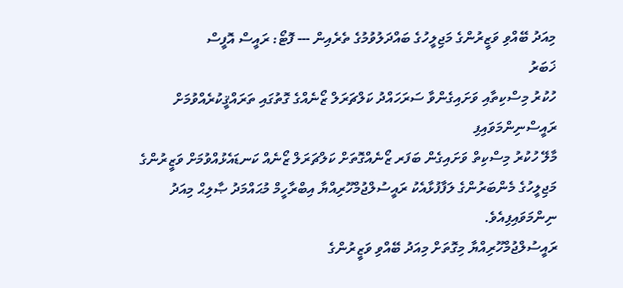މިއަދު ބޭއްވި ވަޒީރުންގެ މަޖިލީހުގެ ބައްދަލުވުމުގެ ތެރެއިން --- ފޮޓޯ: ރައީސް އޮފީސް
ޚަބަރު
ހުކުރު މިސްކިތާއި ވަށައިގެންވާ ސަރަހައްދު ކަލްޗަރަލް ޒޯނެއްގެ ގޮތުގައި ތަރައްޤީކުރެއްވުމަށް ރައީސްނިންމަވައިފި
މާލޭ ހުކުރު މިސްކިތް ވަށައިގެން ބަފަރ ޒޯނެއްގޮތަށް ކަލްޗަރަލް ޒޯނެއް ކަނޑައެޅުއްވުމަށް ވަޒީރުންގެ މަޖިލީހުގެ މެންބަރުންގެ ލަފާފުޅާއެކު ރައީސުލްޖުމްހޫރިއްޔާ އިބްރާހީމް މުޙައްމަދު ޞާލިޙް މިއަދު ނިންމަވައިފިއެވެ.
ރައީސުލްޖުމްހޫރިއްޔާ މިގޮތަށް މިއަދު ބޭއްވި ވަޒީރުންގެ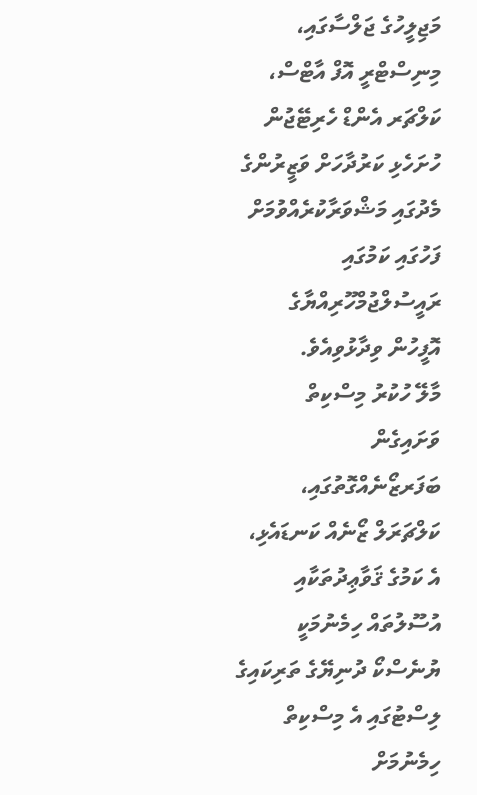މަޖިލީހުގެ ޖަލްސާގައި، މިނިސްޓްރީ އޮފް އާޓްސް، ކަލްޗަރ އެންޑް ހެރިޓޭޖުން ހުށަހެޅި ކަރުދާހަށް ވަޒީރުންގެ މެދުގައި މަޝްވަރާކުރެއްވުމަށް ފަހުގައި ކަމުގައި ރައީސުލްޖުމްހޫރިއްޔާގެ އޮފީހުން ވިދާޅުވިއެވެ.
މާލޭ ހުކުރު މިސްކިތް ވަށައިގެން ބަފަރޒޯނެއްގޮތުގައި، ކަލްޗަރަލް ޒޯނެއް ކަނޑައެޅި، އެ ކަމުގެ ޤަވާޢިދުތަކާއި އުސޫލުތައް ހިމެނުމަކީ ޔުނެސްކޯ ދުނިޔޭގެ ތަރިކައިގެ ލިސްޓުގައި އެ މިސްކިތް ހިމެނުމަށް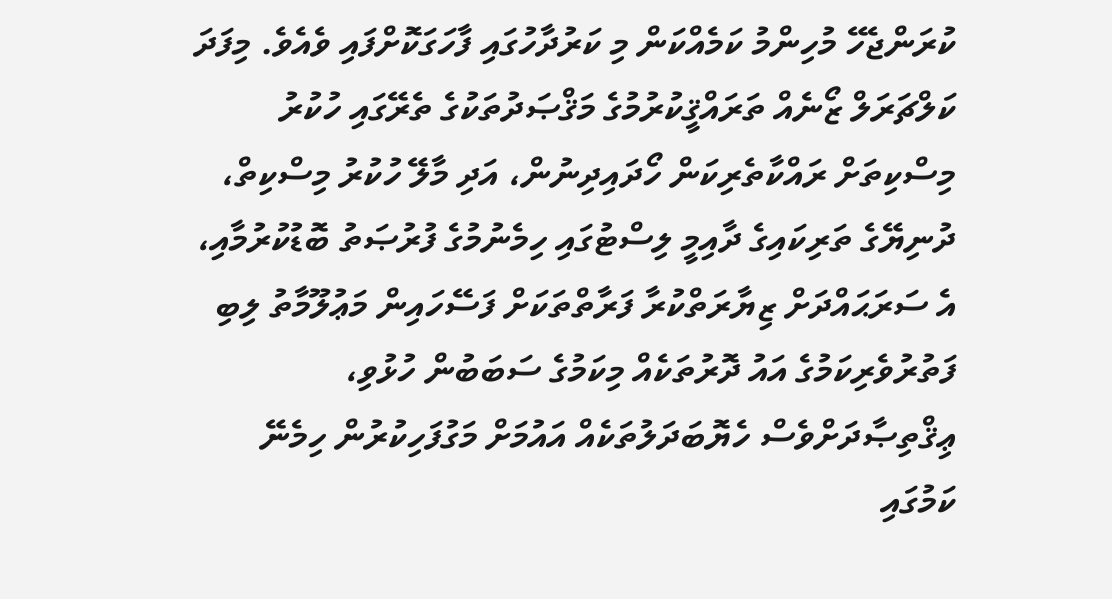ކުރަންޖެހޭ މުހިންމު ކަމެއްކަން މި ކަރުދާހުގައި ފާހަގަކޮށްފައި ވެއެވެ. މިފަދަ ކަލްޗަރަލް ޒޯނެއް ތަރައްޤީކުރުމުގެ މަޤްޞަދުތަކުގެ ތެރޭގައި ހުކުރު މިސްކިތަށް ރައްކާތެރިކަން ހޯދައިދިނުން، އަދި މާލޭ ހުކުރު މިސްކިތް، ދުނިޔޭގެ ތަރިކައިގެ ދާއިމީ ލިސްޓުގައި ހިމެނުމުގެ ފުރުޞަތު ބޮޑުކުރުމާއި، އެ ސަރަޙައްދަށް ޒިޔާރަތްކުރާ ފަރާތްތަކަށް ފަސޭހައިން މަޢުލޫމާތު ލިބި ފަތުރުވެރިކަމުގެ އައު ދޮރުތަކެއް މިކަމުގެ ސަބަބުން ހުޅުވި، ޢިޤްތިޞާދަށްވެސް ހެޔޮބަދަލުތަކެއް އައުމަށް މަގުފަހިކުރުން ހިމެނޭ ކަމުގައި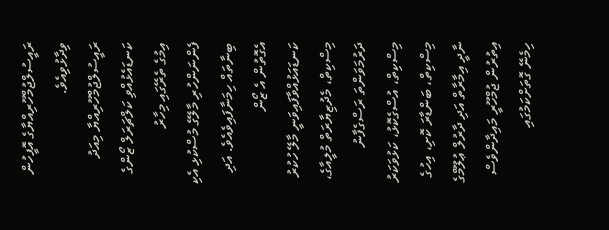ރައީސުލްޖުމްހޫރިއްޔާގެ އޮފީހުން ވިދާޅުވިއެވެ.
ރައީސުލްޖުމްހޫރިއްޔާ މިއަދު ކަނޑައެޅުއްވި ކަލްޗަރަލް ޒޯންގެ އިމުގެ ތެރޭގައި މިހާރު ފެންނަންހުރި މާލޭގެ މުސްކުޅި އެކި ބިނާތައް ހިމަނާފައިވެއެވެ. އަދި އެގޮތުން އެ ޒޯން ކަނޑައަޅުއްވާފައިވަނީ މާލޭ ހުކުރު މިސްކިތް، މެދުޒިޔާރަތް މުލީއާގެ، ދަރުމަވަންތަ ރަސްގެފާނު މިސްކިތް، އުސްގެކޮޅު، ކަޅުވަކަރު މިސްކިތް، ބަންޑާރަ ކޮށި، އިހުގެ ނާދީ އިމާރާތް އަދި ދާރުލް ޢުލޫމްގެ އިތުރުން ޖުމްހޫރީ މައިދާންވެސް ހިމެނޭ ގޮތަށްކަމުގައި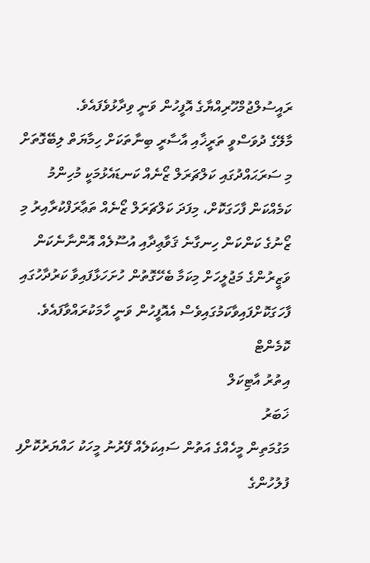ރައީސުލްޖުމްހޫރިއްޔާގެ އޮފީހުން ވަނީ ވިދާޅުވެފައެވެ.
މާލޭގެ ދުވަސްވީ ތަރީޚާއި އާސާރީ ބިނާތަކަށް ހިމާޔަތް ލިބޭގޮތަށް މި ސަރަޙައްދުގައި ކަލްޗަރަލް ޒޯނެއް ކަނޑައެޅުމަކީ މުހިންމު ކަމެއްކަން ފާހަގަކޮށް، މިފަދަ ކަލްޗަރަލް ޒޯނެއް ތަޢާރަފްކުރާއިރު މި ޒޯނުގެ ކަންކަން ހިނގާނެ ޤަވާޢިދާއި އުސޫލެއް އޮންނާނެކަން ވަޒީރުންގެ މަޖުލީހަށް މިކަމާ ބެހޭގޮތުން ހުށަހަޅާފައިވާ ކަރުދާހުގައި ފާހަގަކޮށްފައިވާކަމުގައިވެސް އެއޮފީހުން ވަނީ ހާމަކުރައްވާފައެވެ.
ކޮމެންޓް
އިތުރު އާޓިކަލް
ޚަބަރު
މަގުމަތިން މީހެއްގެ އަތުން ސައިކަލެއް ފޭރުނު މީހަކު ހައްޔަރުކޮށްފި
ފުލުހުންގެ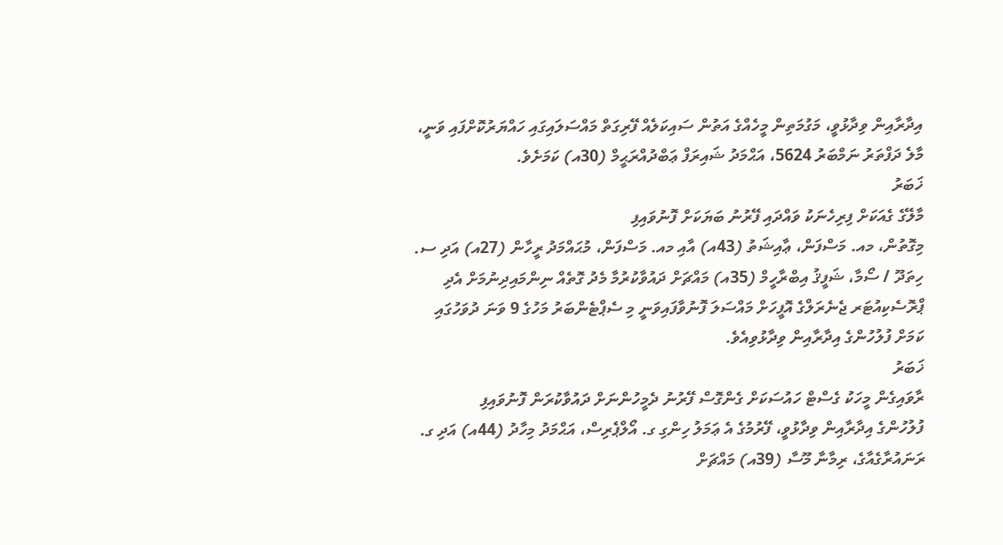އިދާރާއިން ވިދާޅުވީ، މަގުމަތިން މީހެއްގެ އަތުން ސައިކަލެއް ފޭރިގަތް މައްސަލައިގައި ހައްޔަރުކޮށްފައި ވަނީ، މާލެ ދަފްތަރު ނަމްބަރު 5624، އަޙްމަދު ޝައިރަފް ޢަބްދުއްރަޙީމް (30އ) ކަމަށެވެ.
ޚަބަރު
މާލޭގެ ގެއަކަށް ފިރިހެނަކު ވައްދައި ފޭރުނު ބަޔަކަށް ފޮނުވައިފި
މިގޮތުން، މއ. މަސްފަން، ޢާއިޝަތު (43އ) އާއި މއ. މަސްފަން، މުޙައްމަދު ރީހާން (27އ) އަދި ސ. ހިތަދޫ / ސޯމާ، ޝަފީޤު އިބްރާހީމް (35އ) މައްޗަށް ދައުވާކުރުމާ މެދު ގޮތެއް ނިންމައިދިނުމަށް އެދި ޕްރޮސެކިއުޓަރ ޖެނެރަލްގެ އޮފީހަށް މައްސަލަ ފޮނުވާފައިވަނީ މި ސެޕްޓެންބަރު މަހުގެ 9 ވަނަ ދުވަހުގައި ކަމަށް ފުލުހުންގެ އިދާރާއިން ވިދާޅުވިއެވެ.
ޚަބަރު
ރާވައިގެން މީހަކު ގެސްޓް ހައުސަކަށް ގެންގޮސް ފޭރުނު ދެމީހުންނަށް ދައުވާކުރަން ފޮނުވައިފި
ފުލުހުންގެ އިދާރާއިން ވިދާޅުވީ، ފޭރުމުގެ އެ ޢަމަލު ހިންގި ގ. އޯލްޕެރިސް، އަޙްމަދު މިހާދު (44އ) އަދި ގ. ރަނައުރާގެއާގެ، ރިމާނާ މޫސާ (39އ) މައްޗަށް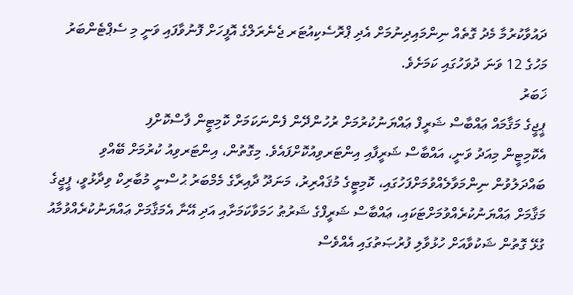ދައުވާކުރުމާ މެދު ގޮތެއް ނިންމައިދިނުމަށް އެދި ޕްރޮސެކިއުޓަރ ޖެނެރަލްގެ އޮފީހަށް ފޮނުވާފައި ވަނީ މި ސެޕްޓެންބަރު މަހުގެ 12 ވަނަ ދުވަހުގައި ކަމަށެވެ.
ޚަބަރު
ޕީޖީގެ މަޤާމައް ޢައްބާސް ޝަރީފް ޢައްޔަނުކުރުމަށް ރުހުންދޭން ފެންނަކަމަށް ކޮމިޓީން ފާސްކޮށްފި
އެކޮމިޓީން މިއަދު ވަނީ، އައްބާސް ޝަރީފާއި އިންޓަރވިއުކޮށްފައެވެ. މިގޮތުން، އިންޓަރވިއު ކުރުމަށް ބޭއްވި ބައްދަލުވުން ނިންމަވާލެއްވުމަށްފަހުގައި، ކޮމިޓީގެ މުޤައްރިރު، މަނަދޫ ދާއިރާގެ މެމްބަރު ޙުސްނީ މުބާރިކް ވިދާޅުވީ، ޕީޖީގެ މަޤާމަށް ޢައްޔަނުކުރެއްވުމަށްޓަކައި، ޢައްބާސް ޝަރީފްގެ ޝަރުޠު ހަމަވާކަމަށާއި އަދި އޭނާ އެމަޤާމަށް ޢައްޔަނުކުރެއްވުމާއު ގުޅޭ ގޮތުން ޝަކުވާއަށް ހުޅުވާލި ފުރުޞަތުގައި އެއްވެސް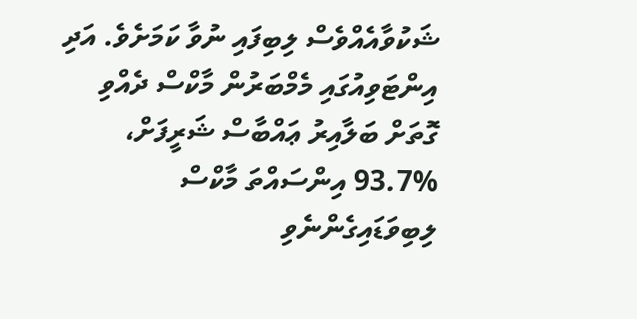ޝަކުވާއެއްވެސް ލިބިފައި ނުވާ ކަމަށެވެ. އަދި އިންޓަވިއުގައި މެމްބަރުން މާކްސް ދެއްވި ގޮތަށް ބަލާއިރު ޢައްބާސް ޝަރީފަށް، %93.7 އިންސައްތަ މާކްސް ލިބިވަޑައިގެންނެވި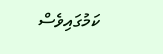ކަމުގައިވެސް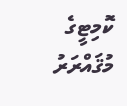ކޮމިޓީގެ މުޤައްރަރު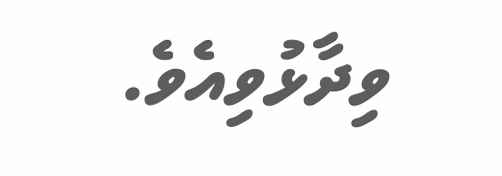ވިދާޅުވިއެވެ.